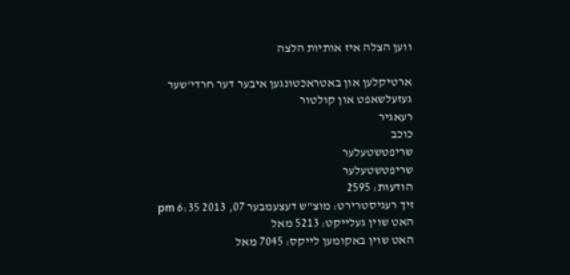ווען הצלה איז אותיות הלצה

ארטיקלען און באטראכטונגען איבער דער חרדי'שער געזעלשאפט און קולטור
רעאגיר
כוכב
שריפטשטעלער
שריפטשטעלער
הודעות: 2595
זיך רעגיסטרירט: מוצ"ש דעצעמבער 07, 2013 6:35 pm
האט שוין געלייקט: 5213 מאל
האט שוין באקומען לייקס: 7045 מאל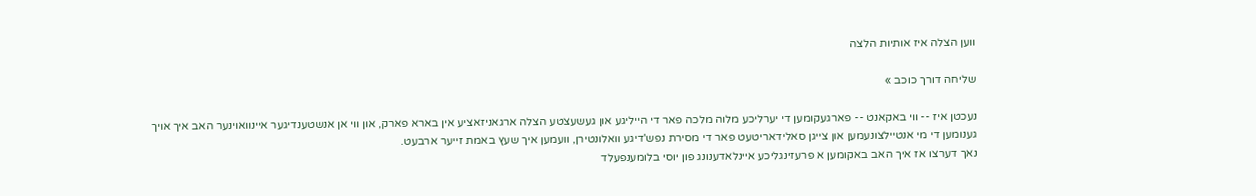ווען הצלה איז אותיות הלצה

שליחה דורך כוכב »

נעכטן איז -- ווי באקאנט -- פארגעקומען די יערליכע מלוה מלכה פאר די הייליגע און געשעצטע הצלה ארגאניזאציע אין בארא פארק, און ווי אן אנשטענדיגער איינוואוינער האב איך אויך גענומען די מי אנטיילצונעמען און צייגן סאלידאריטעט פאר די מסירת נפש'דיגע וואלונטירן, וועמען איך שעץ באמת זייער ארבעט.
נאך דערצו אז איך האב באקומען א פרעזינגליכע איינלאדענונג פון יוסי בלומענפעלד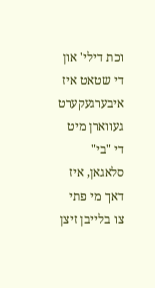וכת דילי' און די שטאט איז איבערגעקערט געווארן מיט די "בי" סלאגאן, איז דאך מי פתי צו בלייבן זיצן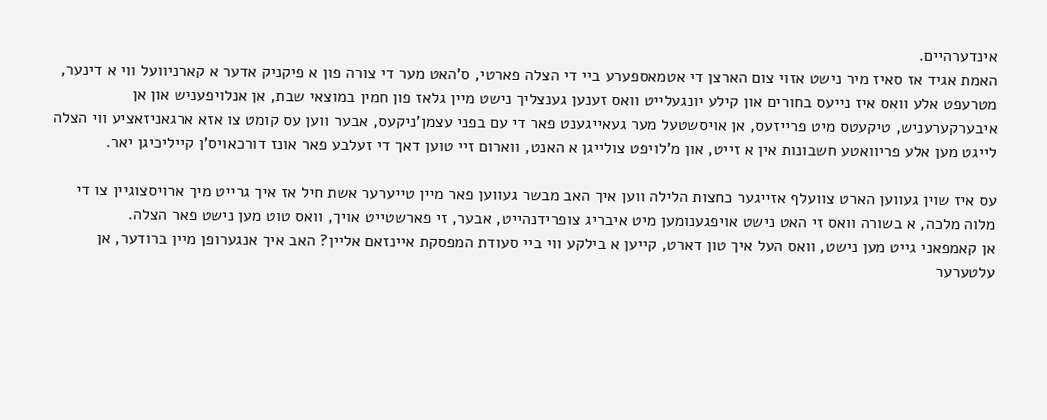אינדערהיים.
האמת אגיד אז סאיז מיר נישט אזוי צום הארצן די אטמאספערע ביי די הצלה פארטי, ס'האט מער די צורה פון א פיקניק אדער א קארניוועל ווי א דינער, מטרעפט אלע וואס איז נייעס בחורים און קילע יונגעלייט וואס זענען גענצליך נישט מיין גלאז פון חמין במוצאי שבת, אן אנלויפעניש און אן איבערקערעניש, טיקעטס מיט פרייזעס, אן אויסשטעל מער געאייגענט פאר די עם בפני עצמן'ניקעס, אבער ווען עס קומט צו אזא ארגאניזאציע ווי הצלה לייגט מען אלע פריוואטע חשבונות אין א זייט, און מ'לויפט צולייגן א האנט, ווארום זיי טוען דאך די זעלבע פאר אונז דורכאויס'ן קייליכיגן יאר.

עס איז שוין געווען הארט צוועלף אזייגער כחצות הלילה ווען איך האב מבשר געווען פאר מיין טייערער אשת חיל אז איך גרייט מיך ארויסצוגיין צו די מלוה מלכה, א בשורה וואס זי האט נישט אויפגענומען מיט איבריג צופרידנהייט, אבער, זי פארשטייט אויך, וואס טוט מען נישט פאר הצלה.
אן קאמפאני גייט מען נישט, וואס העל איך טון דארט, קייען א בילקע ווי ביי סעודת המפסקת איינזאם אליין? האב איך אנגערופן מיין ברודער, אן עלטערער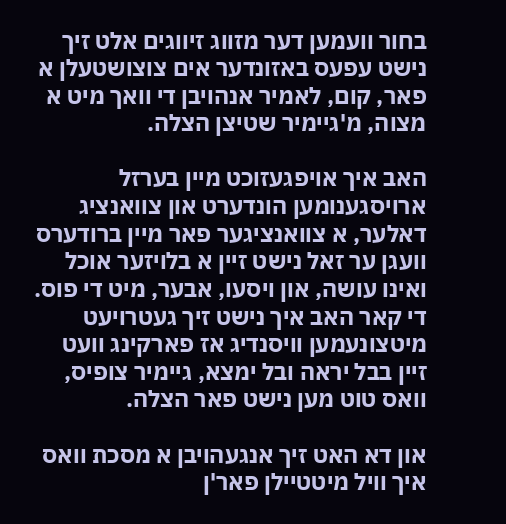בחור וועמען דער מזווג זיווגים אלט זיך נישט עפעס באזונדער אים צוצושטעלן א פאר, קום, לאמיר אנהויבן די וואך מיט א מצוה, מ'גיימיר שטיצן הצלה.

האב איך אויפגעזוכט מיין בערזל ארויסגענומען הונדערט און צוואנציג דאלער, א צוואנציגער פאר מיין ברודערס וועגן ער זאל נישט זיין א בלויזער אוכל ואינו עושה, און ויסעו, אבער, מיט די פוס. די קאר האב איך נישט זיך געטרויעט מיטצונעמען וויסנדיג אז פארקינג וועט זיין בבל יראה ובל ימצא, גיימיר צופיס, וואס טוט מען נישט פאר הצלה.

און דא האט זיך אנגעהויבן א מסכת וואס איך וויל מיטטיילן פאר'ן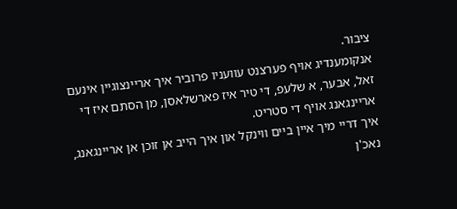ציבור.
אנקומענדיג אויף פערצנט עוועניו פרוביר איך אריינצוגיין אינעם זאל, אבער, א שלעפ, די טיר איז פארשלאסן, מן הסתם איז די אריינגאנג אויף די סטריט.
איך דריי מיך איין ביים ווינקל און איך הייב אן זוכן אן אריינגאנג, נאכ'ן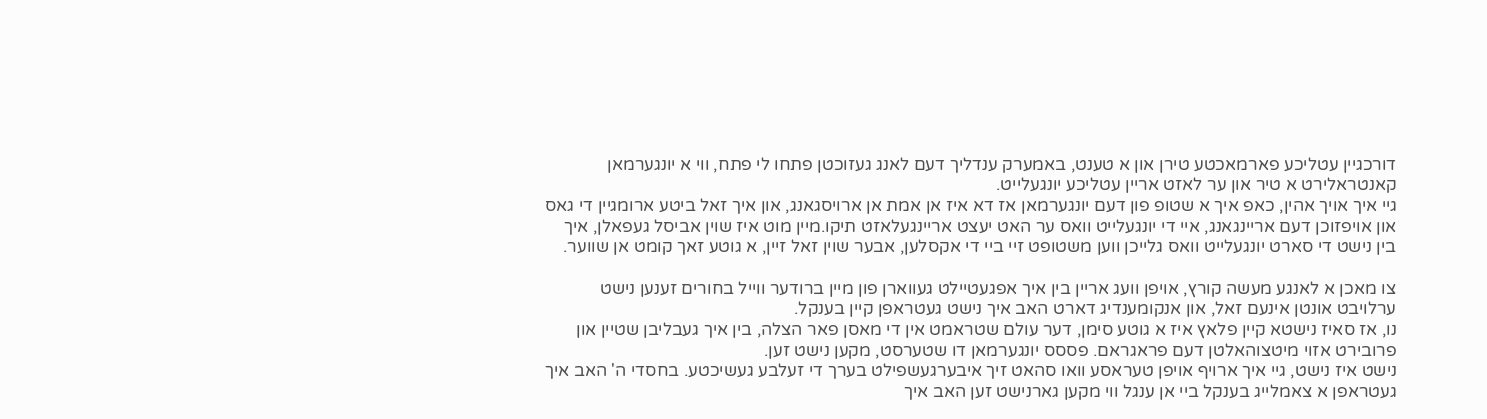דורכגיין עטליכע פארמאכטע טירן און א טענט, באמערק ענדליך דעם לאנג געזוכטן פתחו לי פתח, ווי א יונגערמאן קאנטראלירט א טיר און ער לאזט אריין עטליכע יונגעלייט.
גיי איך אויך אהין, כאפ איך א שטופ פון דעם יונגערמאן אז דא איז אן אמת אן ארויסגאנג, און איך זאל ביטע ארומגיין די גאס און אויפזוכן דעם אריינגאנג, איי די יונגעלייט וואס ער האט יעצט אריינגעלאזט תיקו.מיין מוט איז שוין אביסל געפאלן, איך בין נישט די סארט יונגעלייט וואס גלייכן ווען משטופט זיי ביי די אקסלען, אבער שוין זאל זיין, א גוטע זאך קומט אן שווער.

צו מאכן א לאנגע מעשה קורץ, אויפן וועג אריין בין איך אפגעטיילט געווארן פון מיין ברודער ווייל בחורים זענען נישט ערלויבט אונטן אינעם זאל, און אנקומענדיג דארט האב איך נישט געטראפן קיין בענקל.
נו, אז סאיז נישטא קיין פלאץ איז א גוטע סימן, דער עולם שטראמט אין די מאסן פאר הצלה, בין איך געבליבן שטיין און פרובירט אזוי מיטצוהאלטן דעם פראגראם. פססס יונגערמאן דו שטערסט, מקען נישט זען.
נישט איז נישט, גיי איך ארויף אויפן טעראסע וואו סהאט זיך איבערגעשפילט בערך די זעלבע געשיכטע. בחסדי ה' האב איך געטראפן א צאמלייג בענקל ביי אן ענגל ווי מקען גארנישט זען האב איך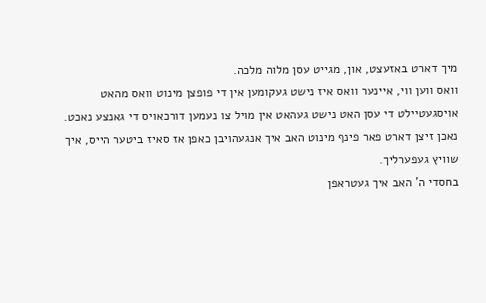מיך דארט באזעצט, און, מגייט עסן מלוה מלכה.
וואס ווען ווי, איינער וואס איז נישט געקומען אין די פופצן מינוט וואס מהאט אויסגעטיילט די עסן האט נישט געהאט אין מויל צו נעמען דורכאויס די גאנצע נאכט.
נאכן זיצן דארט פאר פינף מינוט האב איך אנגעהויבן כאפן אז סאיז ביטער הייס, איך שוויץ געפערליך.
בחסדי ה' האב איך געטראפן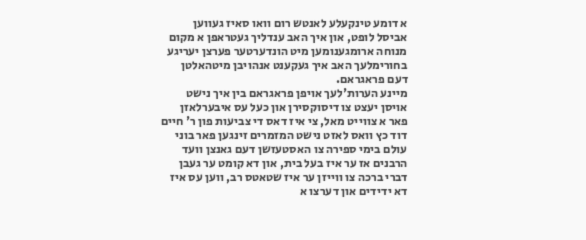א דומע טינקעלע לאנטש רום וואו סאיז געווען אביסל לופט, און איך האב ענדליך געטראפן א מקום מנוחה ארומגענומען מיט הונדערטער פערצן יעריגע בחורימלעך האב איך געקענט אנהויבן מיטהאלטן דעם פראגראם.
מיינע הערות'לעך אויפן פראגראם בין איך נישט אויסן יעצט צו דיסוקסירן און כעל עס איבערלאזן פאר א צווייט מאל, צי איז דאס די צביעות פון ר' חיים דוד כץ וואס לאזט נישט המזמרים זינגען פאר בוני עולם בימי ספירה צו האסטעזשן דעם גאנצן וועד הרבנים אז ער איז בעל בית, און דא קומט ער געבן דברי ברכה צו ווייזן ער איז שטאטס רב, ווען עס איז דא ידידים און דערצו א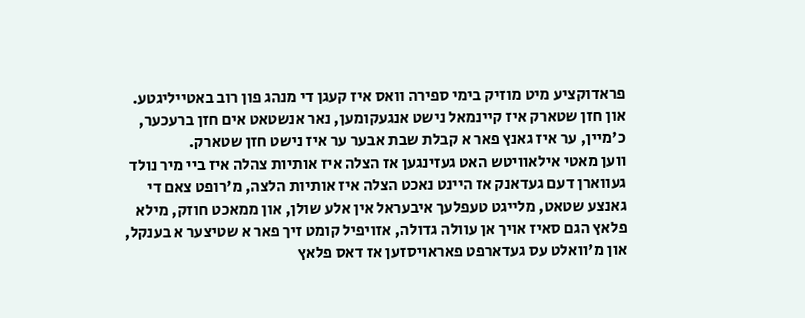פראדוקציע מיט מוזיק בימי ספירה וואס איז קעגן די מנהג פון רוב באטייליגטע.
און חזן שטארק איז קיינמאל נישט אנגעקומען, נאר אנשטאט אים חזן ברעכער, כ'מיין, ער איז גאנץ פאר א קבלת שבת אבער ער איז נישט חזן שטארק.
ווען מאטי אילאוויטש האט געזינגען אז הצלה איז אותיות צהלה איז ביי מיר נולד געווארן דעם געדאנק אז היינט נאכט הצלה איז אותיות הלצה, מ'רופט צאם די גאנצע שטאט, מלייגט טעפלעך איבעראל אין אלע שולן, און ממאכט חוזק, מילא פלאץ הגם סאיז אויך אן עוולה גדולה, אזויפיל קומט זיך פאר א שטיצער א בענקל, און מ'וואלט עס געדארפט פאראויסזען אז דאס פלאץ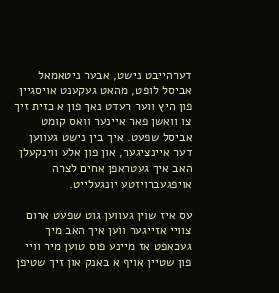דערהייבט נישט, אבער ניטאמאל אביסל לופט, מהאט געקענט אויסגיין פון היץ ווער רעדט נאך פון א כזית זיך צו וואשן פאר איינער וואס קומט אביסל שפעט. איך בין נישט געווען דער איינציגער, און פון אלע ווינקעלן האב איך געטראפן אחים לצרה אויפגעברויזטע יונגעלייט.

עס איז שוין געווען גוט שפעט ארום צוויי אזייגער ווען איך האב מיך געכאפט אז מיינע פוס טוען מיר וויי פון שטיין אויף א באנק און זיך שטיפן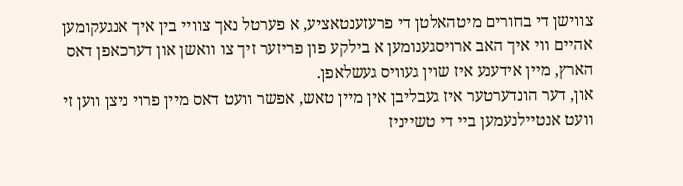צווישן די בחורים מיטהאלטן די פרעזענטאציע, א פערטל נאך צוויי בין איך אנגעקומען אהיים ווי איך האב ארויסגענומען א בילקע פון פריזער זיך צו וואשן און דערכאפן דאס הארץ, מיין אידענע איז שוין געוויס געשלאפן.
און, דער הונדערטער איז געבליבן אין מיין טאש, אפשר וועט דאס מיין פרוי ניצן ווען זי וועט אנטיילנעמען ביי די טשייניז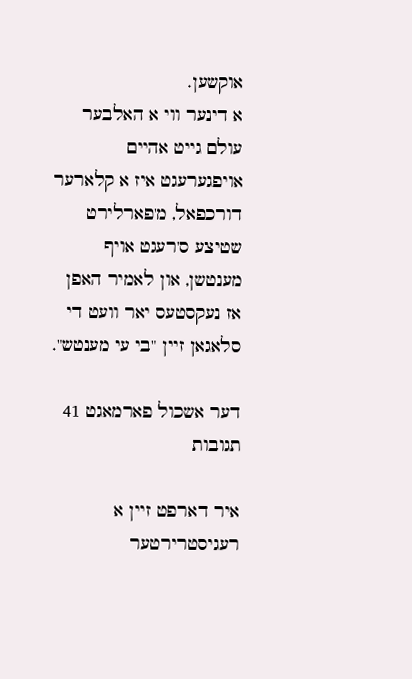אוקשען.
א דינער ווי א האלבער עולם גייט אהיים אויפגערעגט איז א קלארער דורכפאל, מ'פארלירט שטיצע ס'רעגט אויף מענטשן, און לאמיר האפן אז נעקסטעס יאר וועט די סלאגאן זיין "בי עי מענטש".

דער אשכול פארמאגט 41 תגובות

איר דארפט זיין א רעגיסטרירטער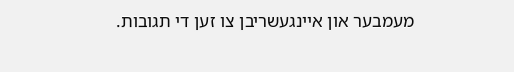מעמבער און איינגעשריבן צו זען די תגובות.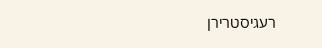רעגיסטרירן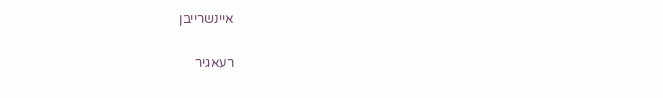איינשרייבן

רעאגיר